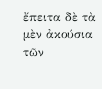ἔπειτα δὲ τὰ μὲν ἀκούσια τῶν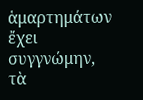ἁμαρτημάτων ἔχει συγγνώμην, τὰ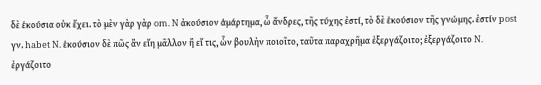δὲ ἑκούσια οὐκ ἔχει. τὸ μὲν γὰρ γὰρ om. N ἀκούσιον ἁμάρτημα, ὦ ἄνδρες, τῆς τύχης ἐστί, τὸ δὲ ἑκούσιον τῆς γνώμης. ἐστίν post γν. habet N. ἑκούσιον δὲ πῶς ἂν εἴη μᾶλλον ἢ εἴ τις, ὧν βουλὴν ποιοῖτο, ταῦτα παραχρῆμα ἐξεργάζοιτο; ἐξεργάζοιτο N. ἐργάζοιτο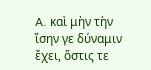A. καὶ μὴν τὴν ἴσην γε δύναμιν ἔχει, ὅστις τε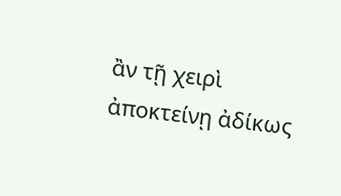ἂν τῇ χειρὶ ἀποκτείνῃ ἀδίκως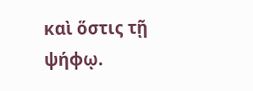καὶ ὅστις τῇ ψήφῳ.